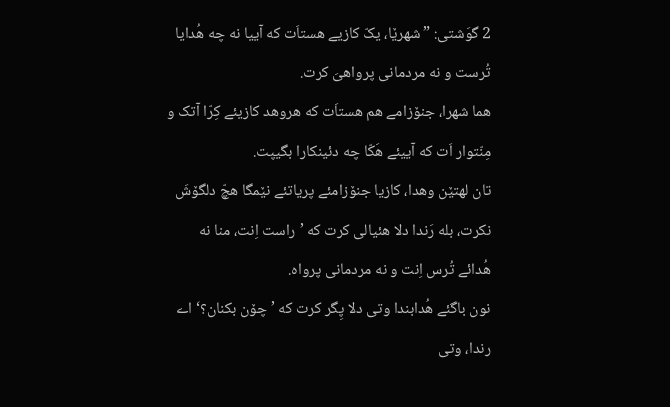2 گوَشتی: ”شهرێا، یکّ کازیے هستاَت که آییا نه چه هُدایا تُرست و نه مردمانی پرواهیَ کرت.
هما شهرا، جنۆزامے هم هستاَت که هروهد کازیئے کِرّا آتک و مِنّتوار اَت که آییئے هَکّا چه دئینکارا بگیپت.
تان لهتێن وهدا، کازیا جنۆزامئے پریاتئے نێمگا هچّ دلگۆشَ نکرت، بله رَندا دلا هئیالی کرت که ’راست اِنت، منا نه هُدائے تُرس اِنت و نه مردمانی پرواه.
نون باگئے هُدابندا وتی دلا پِگر کرت که ’چۆن بکنان؟‘ اے رندا، وتی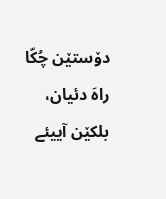دۆستێن چُکّا راهَ دئیان، بلکێن آییئے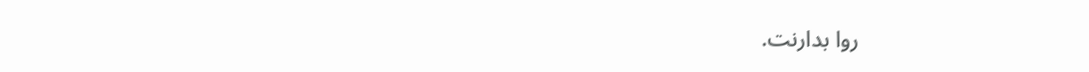روا بدارنت.